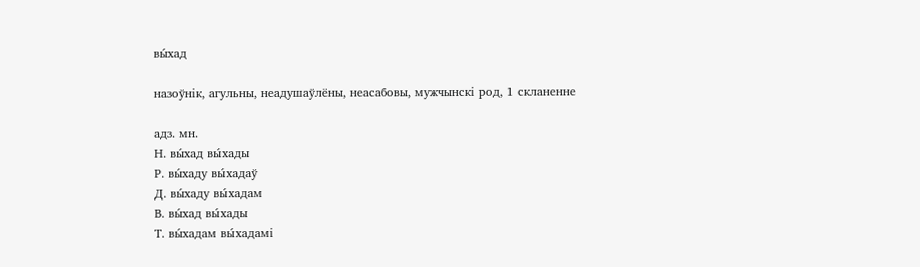вы́хад

назоўнік, агульны, неадушаўлёны, неасабовы, мужчынскі род, 1 скланенне

адз. мн.
Н. вы́хад вы́хады
Р. вы́хаду вы́хадаў
Д. вы́хаду вы́хадам
В. вы́хад вы́хады
Т. вы́хадам вы́хадамі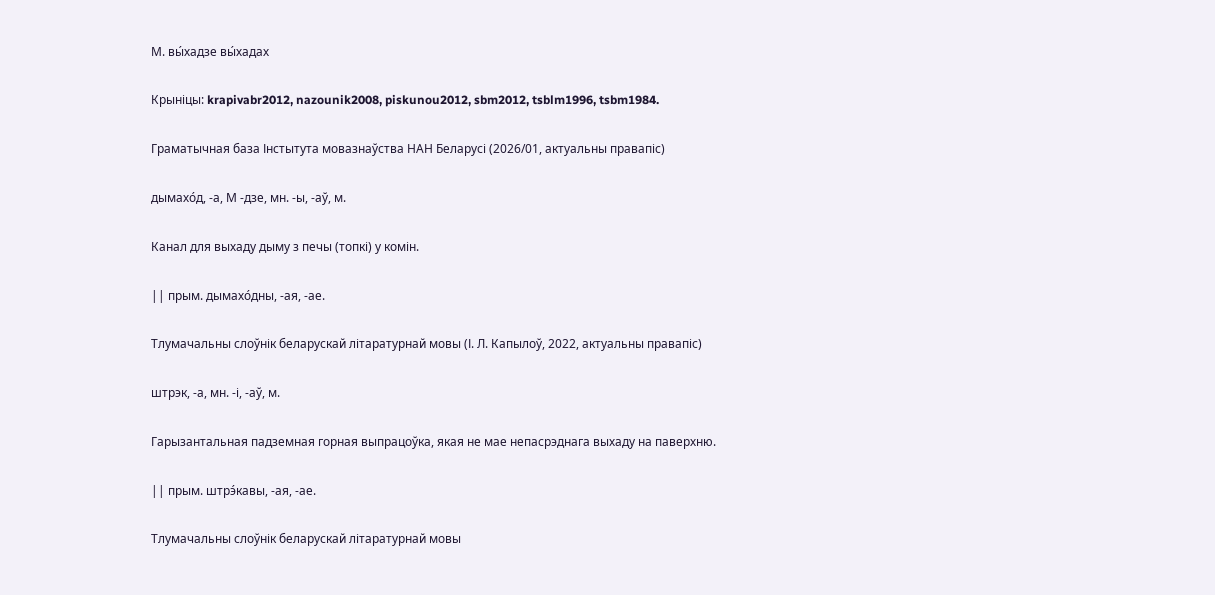М. вы́хадзе вы́хадах

Крыніцы: krapivabr2012, nazounik2008, piskunou2012, sbm2012, tsblm1996, tsbm1984.

Граматычная база Інстытута мовазнаўства НАН Беларусі (2026/01, актуальны правапіс)

дымахо́д, -а, М -дзе, мн. -ы, -аў, м.

Канал для выхаду дыму з печы (топкі) у комін.

|| прым. дымахо́дны, -ая, -ае.

Тлумачальны слоўнік беларускай літаратурнай мовы (І. Л. Капылоў, 2022, актуальны правапіс)

штрэк, -а, мн. -і, -аў, м.

Гарызантальная падземная горная выпрацоўка, якая не мае непасрэднага выхаду на паверхню.

|| прым. штрэ́кавы, -ая, -ае.

Тлумачальны слоўнік беларускай літаратурнай мовы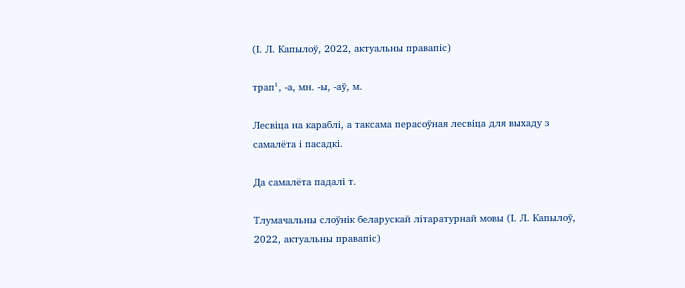(І. Л. Капылоў, 2022, актуальны правапіс)

трап¹, -а, мн. -ы, -аў, м.

Лесвіца на караблі, а таксама перасоўная лесвіца для выхаду з самалёта і пасадкі.

Да самалёта падалі т.

Тлумачальны слоўнік беларускай літаратурнай мовы (І. Л. Капылоў, 2022, актуальны правапіс)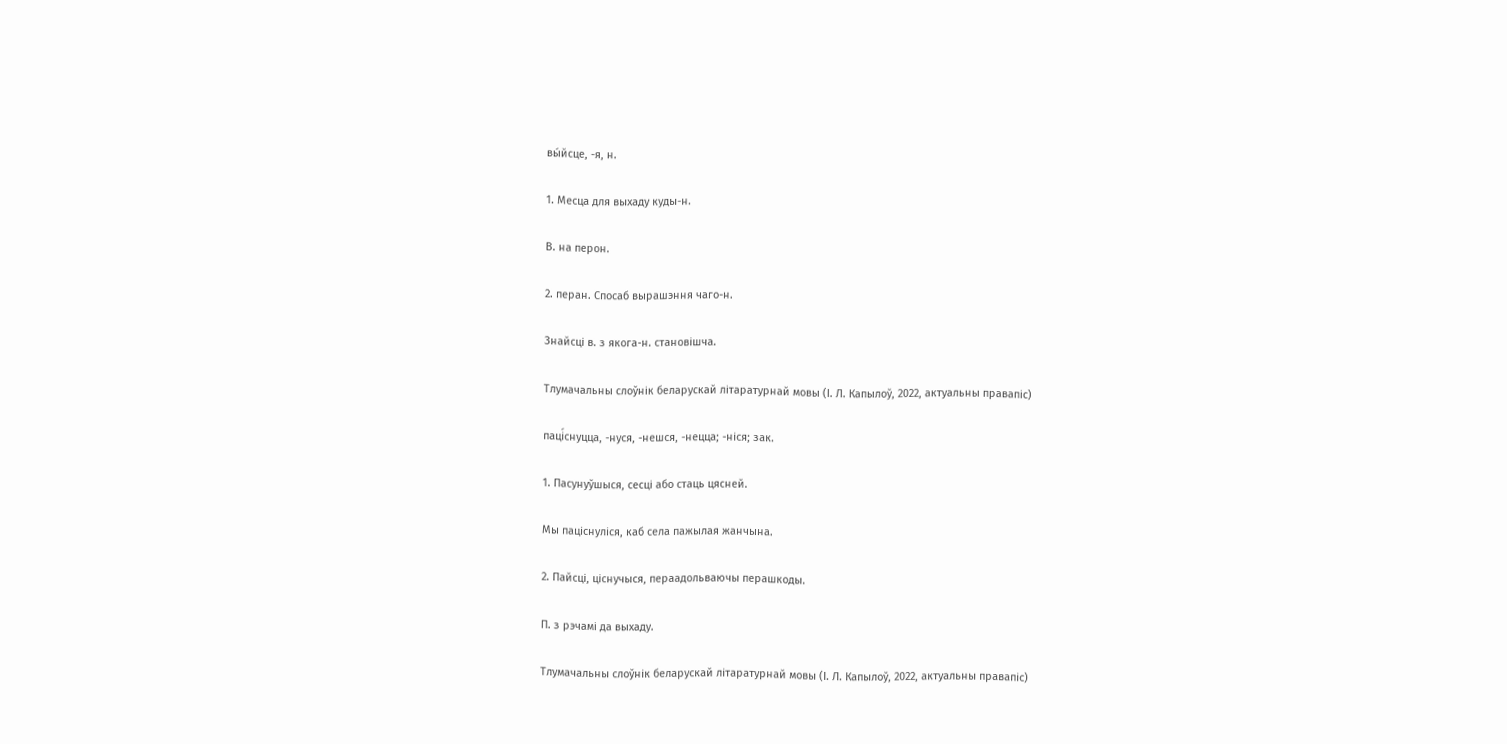вы́йсце, -я, н.

1. Месца для выхаду куды-н.

В. на перон.

2. перан. Спосаб вырашэння чаго-н.

Знайсці в. з якога-н. становішча.

Тлумачальны слоўнік беларускай літаратурнай мовы (І. Л. Капылоў, 2022, актуальны правапіс)

паці́снуцца, -нуся, -нешся, -нецца; -ніся; зак.

1. Пасунуўшыся, сесці або стаць цясней.

Мы паціснуліся, каб села пажылая жанчына.

2. Пайсці, ціснучыся, пераадольваючы перашкоды.

П. з рэчамі да выхаду.

Тлумачальны слоўнік беларускай літаратурнай мовы (І. Л. Капылоў, 2022, актуальны правапіс)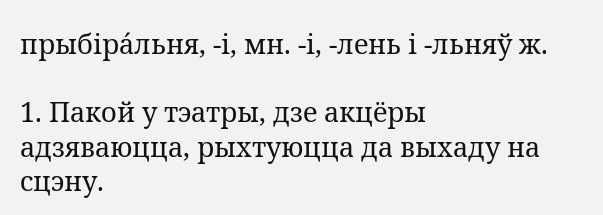прыбіра́льня, -і, мн. -і, -лень і -льняў ж.

1. Пакой у тэатры, дзе акцёры адзяваюцца, рыхтуюцца да выхаду на сцэну.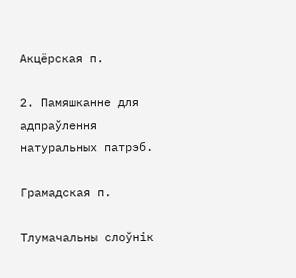Акцёрская п.

2. Памяшканне для адпраўлення натуральных патрэб.

Грамадская п.

Тлумачальны слоўнік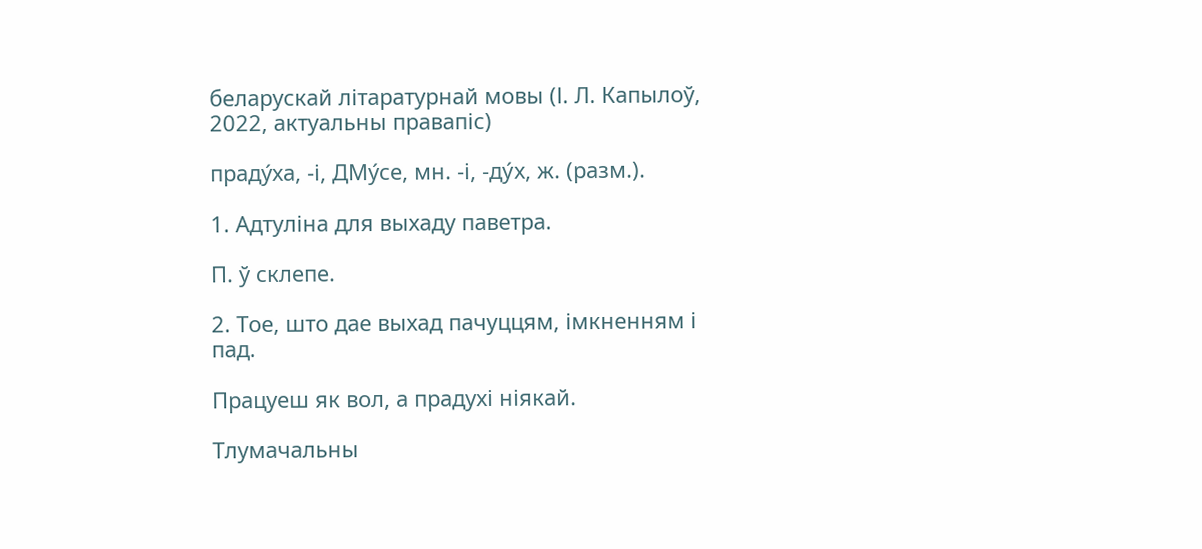беларускай літаратурнай мовы (І. Л. Капылоў, 2022, актуальны правапіс)

праду́ха, -і, ДМу́се, мн. -і, -ду́х, ж. (разм.).

1. Адтуліна для выхаду паветра.

П. ў склепе.

2. Тое, што дае выхад пачуццям, імкненням і пад.

Працуеш як вол, а прадухі ніякай.

Тлумачальны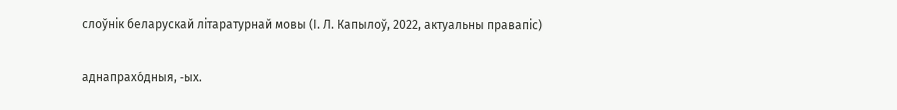слоўнік беларускай літаратурнай мовы (І. Л. Капылоў, 2022, актуальны правапіс)

аднапрахо́дныя, ‑ых.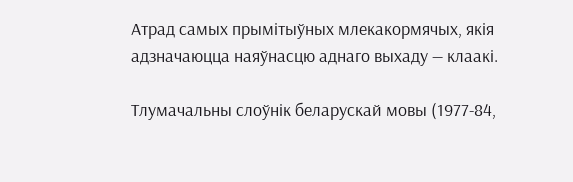Атрад самых прымітыўных млекакормячых, якія адзначаюцца наяўнасцю аднаго выхаду — клаакі.

Тлумачальны слоўнік беларускай мовы (1977-84,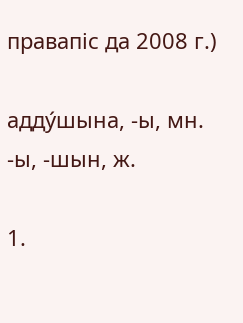правапіс да 2008 г.)

адду́шына, -ы, мн. -ы, -шын, ж.

1.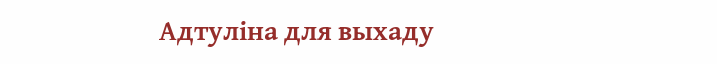Адтуліна для выхаду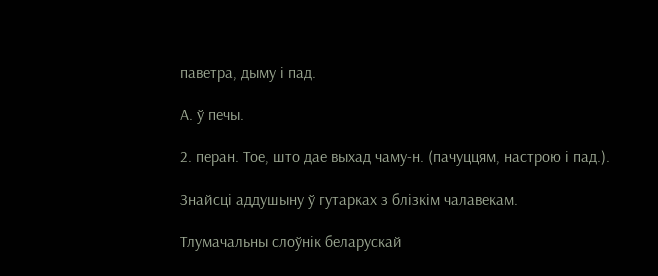паветра, дыму і пад.

А. ў печы.

2. перан. Тое, што дае выхад чаму-н. (пачуццям, настрою і пад.).

Знайсці аддушыну ў гутарках з блізкім чалавекам.

Тлумачальны слоўнік беларускай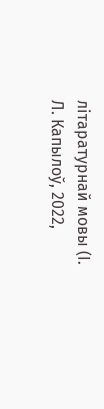літаратурнай мовы (І. Л. Капылоў, 2022,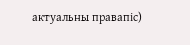актуальны правапіс)